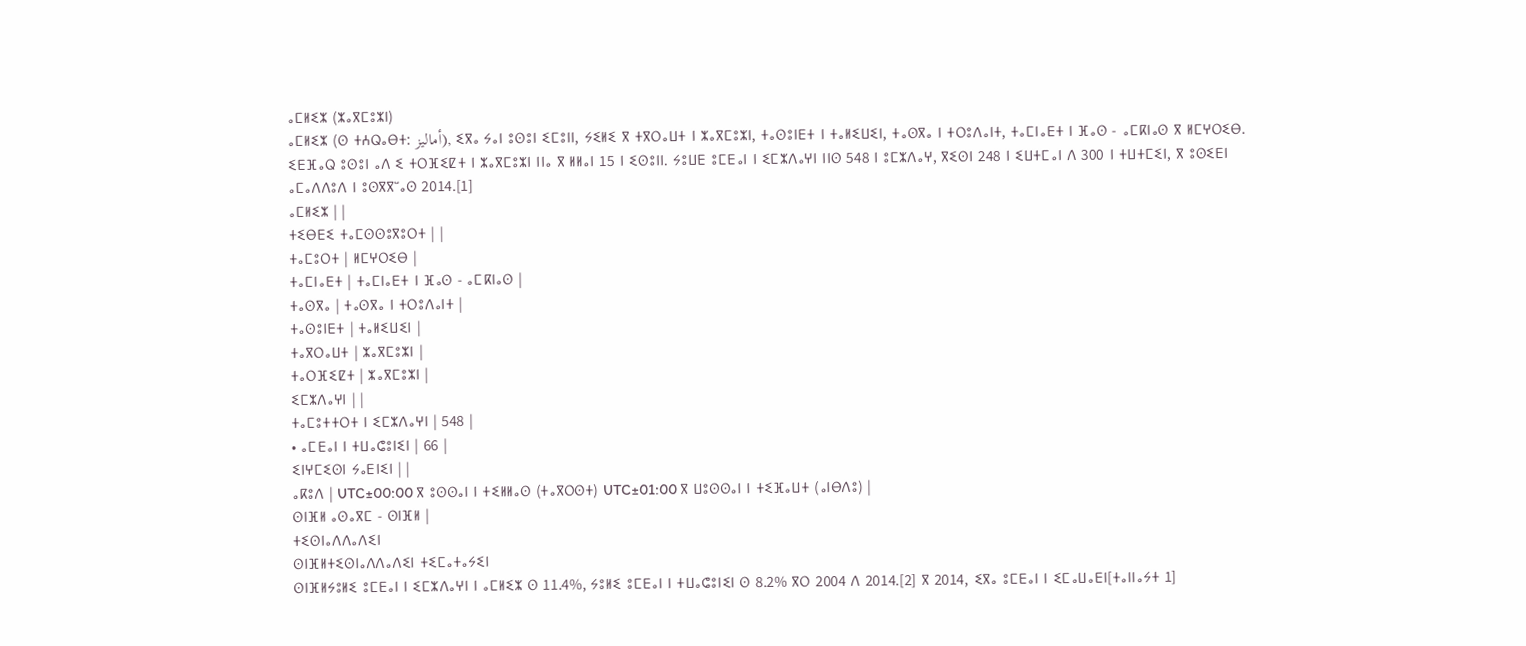ⴰⵎⵍⵉⵣ (ⵣⴰⴳⵎⵓⵣⵏ)
ⴰⵎⵍⵉⵣ (ⵙ ⵜⵄⵕⴰⴱⵜ: أماليز), ⵉⴳⴰ ⵢⴰⵏ ⵓⵙⵓⵏ ⵉⵎⵓⵏⵏ, ⵢⵉⵍⵉ ⴳ ⵜⴳⵔⴰⵡⵜ ⵏ ⵣⴰⴳⵎⵓⵣⵏ, ⵜⴰⵙⵓⵏⴹⵜ ⵏ ⵜⴰⵍⵉⵡⵉⵏ, ⵜⴰⵙⴳⴰ ⵏ ⵜⵔⵓⴷⴰⵏⵜ, ⵜⴰⵎⵏⴰⴹⵜ ⵏ ⴼⴰⵙ - ⴰⵎⴽⵏⴰⵙ ⴳ ⵍⵎⵖⵔⵉⴱ. ⵉⴹⴼⴰⵕ ⵓⵙⵓⵏ ⴰⴷ ⵉ ⵜⵔⴼⵉⵇⵜ ⵏ ⵣⴰⴳⵎⵓⵣⵏ ⵏⵏⴰ ⴳ ⵍⵍⴰⵏ 15 ⵏ ⵉⵙⵓⵏⵏ. ⵢⵓⵡⴹ ⵓⵎⴹⴰⵏ ⵏ ⵉⵎⵣⴷⴰⵖⵏ ⵏⵏⵙ 548 ⵏ ⵓⵎⵣⴷⴰⵖ, ⴳⵉⵙⵏ 248 ⵏ ⵉⵡⵜⵎⴰⵏ ⴷ 300 ⵏ ⵜⵡⵜⵎⵉⵏ, ⴳ ⵓⵙⵉⴹⵏ ⴰⵎⴰⴷⴷⵓⴷ ⵏ ⵓⵙⴳⴳⵯⴰⵙ 2014.[1]
ⴰⵎⵍⵉⵣ | |
ⵜⵉⴱⴹⵉ ⵜⴰⵎⵙⵙⵓⴳⵓⵔⵜ | |
ⵜⴰⵎⵓⵔⵜ | ⵍⵎⵖⵔⵉⴱ |
ⵜⴰⵎⵏⴰⴹⵜ | ⵜⴰⵎⵏⴰⴹⵜ ⵏ ⴼⴰⵙ - ⴰⵎⴽⵏⴰⵙ |
ⵜⴰⵙⴳⴰ | ⵜⴰⵙⴳⴰ ⵏ ⵜⵔⵓⴷⴰⵏⵜ |
ⵜⴰⵙⵓⵏⴹⵜ | ⵜⴰⵍⵉⵡⵉⵏ |
ⵜⴰⴳⵔⴰⵡⵜ | ⵣⴰⴳⵎⵓⵣⵏ |
ⵜⴰⵔⴼⵉⵇⵜ | ⵣⴰⴳⵎⵓⵣⵏ |
ⵉⵎⵣⴷⴰⵖⵏ | |
ⵜⴰⵎⵓⵜⵜⵔⵜ ⵏ ⵉⵎⵣⴷⴰⵖⵏ | 548 |
• ⴰⵎⴹⴰⵏ ⵏ ⵜⵡⴰⵛⵓⵏⵉⵏ | 66 |
ⵉⵏⵖⵎⵉⵙⵏ ⵢⴰⴹⵏⵉⵏ | |
ⴰⴽⵓⴷ | UTC±00:00 ⴳ ⵓⵙⵙⴰⵏ ⵏ ⵜⵉⵍⵍⴰⵙ (ⵜⴰⴳⵔⵙⵜ) UTC±01:00 ⴳ ⵡⵓⵙⵙⴰⵏ ⵏ ⵜⵉⴼⴰⵡⵜ (ⴰⵏⴱⴷⵓ) |
ⵙⵏⴼⵍ ⴰⵙⴰⴳⵎ - ⵙⵏⴼⵍ |
ⵜⵉⵙⵏⴰⴷⴷⴰⴷⵉⵏ
ⵙⵏⴼⵍⵜⵉⵙⵏⴰⴷⴷⴰⴷⵉⵏ ⵜⵉⵎⴰⵜⴰⵢⵉⵏ
ⵙⵏⴼⵍⵢⵓⵍⵉ ⵓⵎⴹⴰⵏ ⵏ ⵉⵎⵣⴷⴰⵖⵏ ⵏ ⴰⵎⵍⵉⵣ ⵙ 11.4%, ⵢⵓⵍⵉ ⵓⵎⴹⴰⵏ ⵏ ⵜⵡⴰⵛⵓⵏⵉⵏ ⵙ 8.2% ⴳⵔ 2004 ⴷ 2014.[2] ⴳ 2014, ⵉⴳⴰ ⵓⵎⴹⴰⵏ ⵏ ⵉⵎⴰⵡⴰⴹⵏ[ⵜⴰⵏⵏⴰⵢⵜ 1]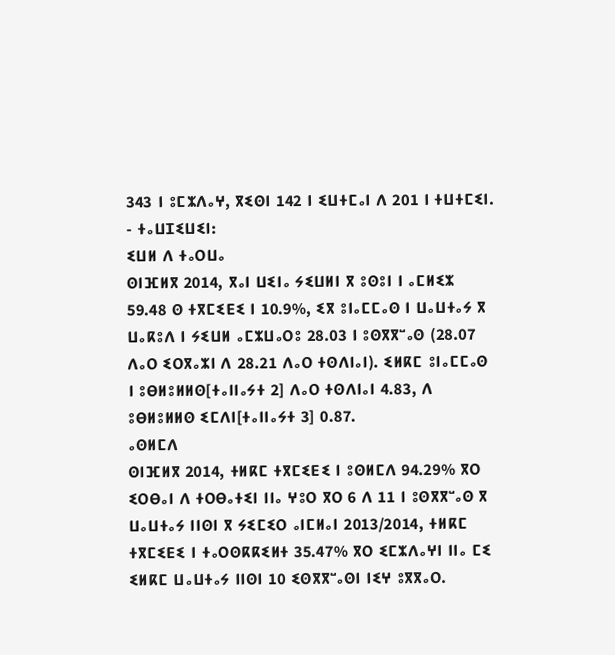343 ⵏ ⵓⵎⵣⴷⴰⵖ, ⴳⵉⵙⵏ 142 ⵏ ⵉⵡⵜⵎⴰⵏ ⴷ 201 ⵏ ⵜⵡⵜⵎⵉⵏ.
- ⵜⴰⵡⵊⵉⵡⵉⵏ:
ⵉⵡⵍ ⴷ ⵜⴰⵔⵡⴰ
ⵙⵏⴼⵍⴳ 2014, ⴳⴰⵏ ⵡⵉⵏⴰ ⵢⵉⵡⵍⵏ ⴳ ⵓⵙⵓⵏ ⵏ ⴰⵎⵍⵉⵣ 59.48 ⵙ ⵜⴳⵎⵉⴹⵉ ⵏ 10.9%, ⵉⴳ ⵓⵏⴰⵎⵎⴰⵙ ⵏ ⵡⴰⵡⵜⴰⵢ ⴳ ⵡⴰⴽⵓⴷ ⵏ ⵢⵉⵡⵍ ⴰⵎⵣⵡⴰⵔⵓ 28.03 ⵏ ⵓⵙⴳⴳⵯⴰⵙ (28.07 ⴷⴰⵔ ⵉⵔⴳⴰⵣⵏ ⴷ 28.21 ⴷⴰⵔ ⵜⵙⴷⵏⴰⵏ). ⵉⵍⴽⵎ ⵓⵏⴰⵎⵎⴰⵙ ⵏ ⵓⴱⵍⵓⵍⵍⵙ[ⵜⴰⵏⵏⴰⵢⵜ 2] ⴷⴰⵔ ⵜⵙⴷⵏⴰⵏ 4.83, ⴷ ⵓⴱⵍⵓⵍⵍⵙ ⵉⵎⴷⵏ[ⵜⴰⵏⵏⴰⵢⵜ 3] 0.87.
ⴰⵙⵍⵎⴷ
ⵙⵏⴼⵍⴳ 2014, ⵜⵍⴽⵎ ⵜⴳⵎⵉⴹⵉ ⵏ ⵓⵙⵍⵎⴷ 94.29% ⴳⵔ ⵉⵔⴱⴰⵏ ⴷ ⵜⵔⴱⴰⵜⵉⵏ ⵏⵏⴰ ⵖⵓⵔ ⴳⵔ 6 ⴷ 11 ⵏ ⵓⵙⴳⴳⵯⴰⵙ ⴳ ⵡⴰⵡⵜⴰⵢ ⵏⵏⵙⵏ ⴳ ⵢⵉⵎⵉⵔ ⴰⵏⵎⵍⴰⵏ 2013/2014, ⵜⵍⴽⵎ ⵜⴳⵎⵉⴹⵉ ⵏ ⵜⴰⵔⵙⴽⴽⵉⵍⵜ 35.47% ⴳⵔ ⵉⵎⵣⴷⴰⵖⵏ ⵏⵏⴰ ⵎⵉ ⵉⵍⴽⵎ ⵡⴰⵡⵜⴰⵢ ⵏⵏⵙⵏ 10 ⵉⵙⴳⴳⵯⴰⵙⵏ ⵏⵉⵖ ⵓⴳⴳⴰⵔ.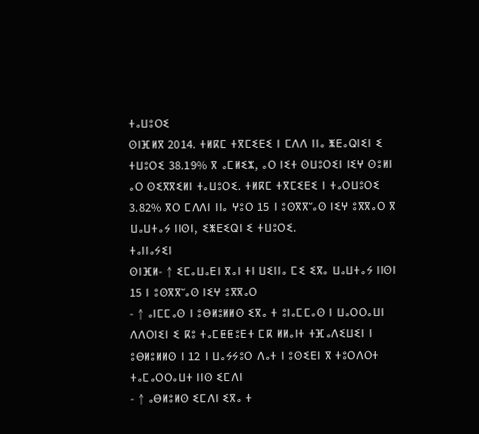ⵜⴰⵡⵓⵔⵉ
ⵙⵏⴼⵍⴳ 2014. ⵜⵍⴽⵎ ⵜⴳⵎⵉⴹⵉ ⵏ ⵎⴷⴷ ⵏⵏⴰ ⵥⴹⴰⵕⵏⵉⵏ ⵉ ⵜⵡⵓⵔⵉ 38.19% ⴳ ⴰⵎⵍⵉⵣ, ⴰⵔ ⵏⵉⵜ ⵙⵡⵓⵔⵉⵏ ⵏⵉⵖ ⵙⵓⵍⵏ ⴰⵔ ⵙⵉⴳⴳⵉⵍⵏ ⵜⴰⵡⵓⵔⵉ. ⵜⵍⴽⵎ ⵜⴳⵎⵉⴹⵉ ⵏ ⵜⴰⵔⵡⵓⵔⵉ 3.82% ⴳⵔ ⵎⴷⴷⵏ ⵏⵏⴰ ⵖⵓⵔ 15 ⵏ ⵓⵙⴳⴳⵯⴰⵙ ⵏⵉⵖ ⵓⴳⴳⴰⵔ ⴳ ⵡⴰⵡⵜⴰⵢ ⵏⵏⵙⵏ, ⵉⵥⴹⵉⵕⵏ ⵉ ⵜⵡⵓⵔⵉ.
ⵜⴰⵏⵏⴰⵢⵉⵏ
ⵙⵏⴼⵍ- ↑ ⵉⵎⴰⵡⴰⴹⵏ ⴳⴰⵏ ⵜⵏ ⵡⵉⵏⵏⴰ ⵎⵉ ⵉⴳⴰ ⵡⴰⵡⵜⴰⵢ ⵏⵏⵙⵏ 15 ⵏ ⵓⵙⴳⴳⵯⴰⵙ ⵏⵉⵖ ⵓⴳⴳⴰⵔ
- ↑ ⴰⵏⵎⵎⴰⵙ ⵏ ⵓⴱⵍⵓⵍⵍⵙ ⵉⴳⴰ ⵜ ⵓⵏⴰⵎⵎⴰⵙ ⵏ ⵡⴰⵔⵔⴰⵡⵏ ⴷⴷⵔⵏⵉⵏ ⵉ ⴽⵓ ⵜⴰⵎⵟⵟⵓⴹⵜ ⵎⴽ ⵍⵍⴰⵏⵜ ⵜⴼⴰⴷⵉⵡⵉⵏ ⵏ ⵓⴱⵍⵓⵍⵍⵙ ⵏ 12 ⵏ ⵡⴰⵢⵢⵓⵔ ⴷⴰⵜ ⵏ ⵓⵙⵉⴹⵏ ⴳ ⵜⵓⵔⴷⵔⵜ ⵜⴰⵎⴰⵔⵔⴰⵡⵜ ⵏⵏⵙ ⵉⵎⴷⵏ
- ↑ ⴰⴱⵍⵓⵍⵙ ⵉⵎⴷⵏ ⵉⴳⴰ ⵜ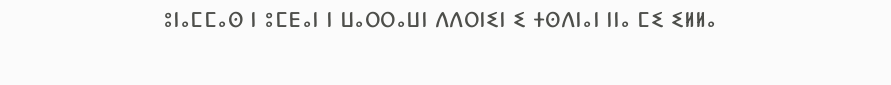ⵓⵏⴰⵎⵎⴰⵙ ⵏ ⵓⵎⴹⴰⵏ ⵏ ⵡⴰⵔⵔⴰⵡⵏ ⴷⴷⵔⵏⵉⵏ ⵉ ⵜⵙⴷⵏⴰⵏ ⵏⵏⴰ ⵎⵉ ⵉⵍⵍⴰ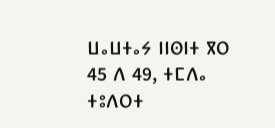ⵡⴰⵡⵜⴰⵢ ⵏⵏⵙⵏⵜ ⴳⵔ 45 ⴷ 49, ⵜⵎⴷⴰ ⵜⵓⴷⵔⵜ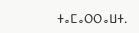ⵜⴰⵎⴰⵔⵔⴰⵡⵜ.